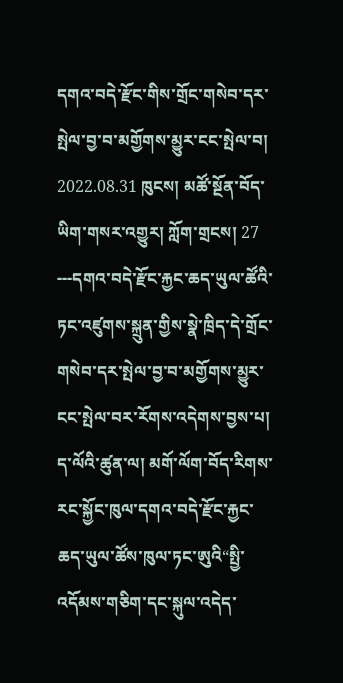དགའ་བདེ་རྫོང་གིས་གྲོང་གསེབ་དར་སྤེལ་བྱ་བ་མགྱོགས་མྱུར་ངང་སྤེལ་བ།
2022.08.31 ཁུངས། མཚོ་སྔོན་བོད་ཡིག་གསར་འགྱུར། ཀློག་གྲངས། 27
---དགའ་བདེ་རྫོང་རྐྱང་ཆད་ཡུལ་ཚོའི་ཏང་འཛུགས་སྐྲུན་གྱིས་སྣེ་ཁྲིད་དེ་གྲོང་གསེབ་དར་སྤེལ་བྱ་བ་མགྱོགས་མྱུར་ངང་སྤེལ་བར་རོགས་འདེགས་བྱས་པ།
ད་ལོའི་ཚུན་ལ། མགོ་ལོག་བོད་རིགས་རང་སྐྱོང་ཁུལ་དགའ་བདེ་རྫོང་རྐྱང་ཆད་ཡུལ་ཚོས་ཁུལ་ཏང་ཨུའི“སྤྱི་འདོམས་གཅིག་དང་སྐུལ་འདེད་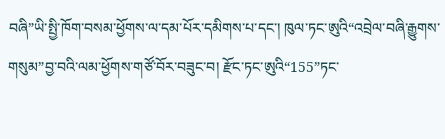བཞི”ཡི་སྤྱི་ཁོག་བསམ་ཕྱོགས་ལ་དམ་པོར་དམིགས་པ་དང་། ཁུལ་ཏང་ཨུའི“འབྲེལ་བཞི་རྒྱུགས་གསུམ”བྱ་བའི་ལམ་ཕྱོགས་གཙོ་བོར་བཟུང་བ། རྫོང་ཏང་ཨུའི“155”ཏང་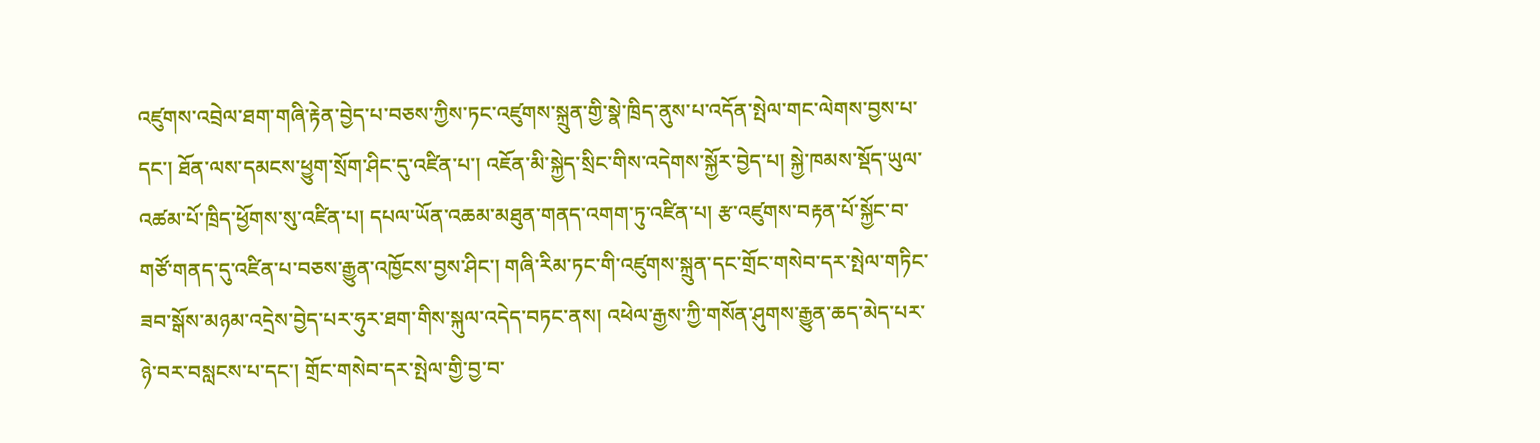འཛུགས་འབྲེལ་ཐག་གཞི་རྟེན་བྱེད་པ་བཅས་ཀྱིས་ཏང་འཛུགས་སྐྲུན་གྱི་སྣེ་ཁྲིད་ནུས་པ་འདོན་སྤེལ་གང་ལེགས་བྱས་པ་དང་། ཐོན་ལས་དམངས་ཕྱུག་སྲོག་ཤིང་དུ་འཛིན་པ་། འཇོན་མི་སྐྱེད་སྲིང་གིས་འདེགས་སྐྱོར་བྱེད་པ། སྐྱེ་ཁམས་སྡོད་ཡུལ་འཚམ་པོ་ཁྲིད་ཕྱོགས་སུ་འཛིན་པ། དཔལ་ཡོན་འཆམ་མཐུན་གནད་འགག་ཏུ་འཛིན་པ། རྩ་འཛུགས་བརྟན་པོ་སྐྱོང་བ་གཙོ་གནད་དུ་འཛིན་པ་བཅས་རྒྱུན་འཁྱོངས་བྱས་ཤིང་། གཞི་རིམ་ཏང་གི་འཛུགས་སྐྲུན་དང་གྲོང་གསེབ་དར་སྤེལ་གཏིང་ཟབ་སྒོས་མཉམ་འདྲེས་བྱེད་པར་ཧུར་ཐག་གིས་སྐུལ་འདེད་བཏང་ནས། འཕེལ་རྒྱས་ཀྱི་གསོན་ཤུགས་རྒྱུན་ཆད་མེད་པར་ཉེ་བར་བསླངས་པ་དང་། གྲོང་གསེབ་དར་སྤེལ་གྱི་བྱ་བ་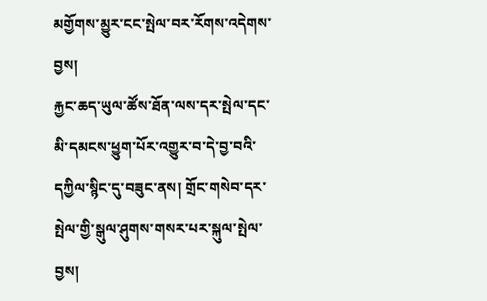མགྱོགས་མྱུར་ངང་སྤེལ་བར་རོགས་འདེགས་བྱས།
རྐྱང་ཆད་ཡུལ་ཚོས་ཐོན་ལས་དར་སྤེལ་དང་མི་དམངས་ཕྱུག་པོར་འགྱུར་བ་དེ་བྱ་བའི་དཀྱིལ་སྙིང་དུ་བཟུང་ནས། གྲོང་གསེབ་དར་སྤེལ་གྱི་སྒུལ་ཤུགས་གསར་པར་སྐུལ་སྤེལ་བྱས།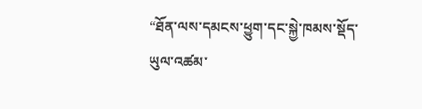“ཐོན་ལས་དམངས་ཕྱུག་དང་སྐྱེ་ཁམས་སྡོད་ཡུལ་འཚམ་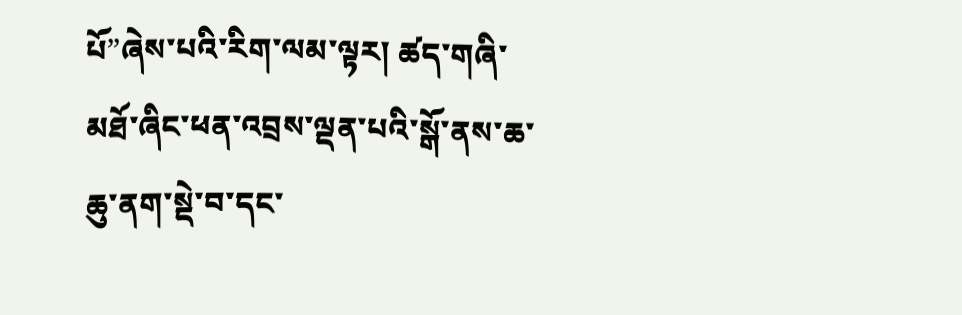པོ”ཞེས་པའི་རིག་ལམ་ལྟར། ཚད་གཞི་མཐོ་ཞིང་ཕན་འབྲས་ལྡན་པའི་སྒོ་ནས་ཆ་ཆུ་ནག་སྡེ་བ་དང་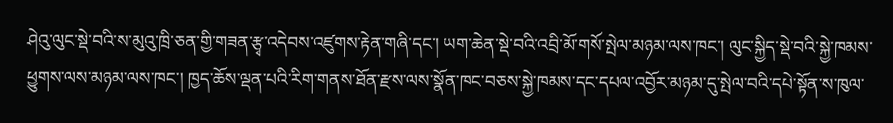ཤེའུ་ལུང་སྡེ་བའི་ས་མུའུ་ཁྲི་ཅན་གྱི་གཟན་རྩྭ་འདེབས་འཛུགས་རྟེན་གཞི་དང་། ཡག་ཆེན་སྡེ་བའི་འབྲི་མོ་གསོ་སྤེལ་མཉམ་ལས་ཁང་། ལུང་སྐྱིད་སྡེ་བའི་སྐྱེ་ཁམས་ཕྱུགས་ལས་མཉམ་ལས་ཁང་། ཁྱད་ཆོས་ལྡན་པའི་རིག་གནས་ཐོན་རྫས་ལས་སྣོན་ཁང་བཅས་སྐྱེ་ཁམས་དང་དཔལ་འབྱོར་མཉམ་དུ་སྤེལ་བའི་དཔེ་སྟོན་ས་ཁུལ་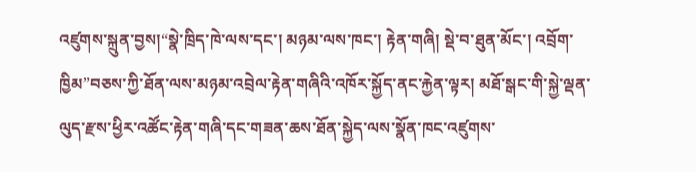འཛུགས་སྐྲུན་བྱས།“སྣེ་ཁྲིད་ཁེ་ལས་དང་། མཉམ་ལས་ཁང་། རྟེན་གཞི། སྡེ་བ་ཐུན་མོང་། འབྲོག་ཁྱིམ”བཅས་ཀྱི་ཐོན་ལས་མཉམ་འབྲེལ་རྟེན་གཞིའི་འཁོར་སྐྱོད་ནང་རྐྱེན་ལྟར། མཐོ་སྒང་གི་སྐྱེ་ལྡན་ལུད་རྫས་ཕྱིར་འཚོང་རྟེན་གཞི་དང་གཟན་ཆས་ཐོན་སྐྱེད་ལས་སྣོན་ཁང་འཛུགས་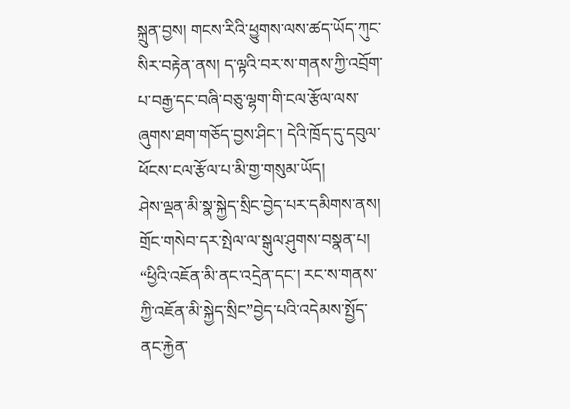སྐྲུན་བྱས། གངས་རིའི་ཕྱུགས་ལས་ཚད་ཡོད་ཀུང་སིར་བརྟེན་ནས། ད་ལྟའི་བར་ས་གནས་ཀྱི་འབྲོག་པ་བརྒྱ་དང་བཞི་བཅུ་ལྷག་གི་ངལ་རྩོལ་ལས་ཞུགས་ཐག་གཅོད་བྱས་ཤིང་། དེའི་ཁྲོད་དུ་དབུལ་ཕོངས་ངལ་རྩོལ་པ་མི་གྱ་གསུམ་ཡོད།
ཤེས་ལྡན་མི་སྣ་སྐྱེད་སྲིང་བྱེད་པར་དམིགས་ནས། གྲོང་གསེབ་དར་སྤེལ་ལ་སྒུལ་ཤུགས་བསྣན་པ། “ཕྱིའི་འཇོན་མི་ནང་འདྲེན་དང་། རང་ས་གནས་ཀྱི་འཇོན་མི་སྐྱེད་སྲིང”བྱེད་པའི་འདེམས་སྤྱོད་ནང་རྐྱེན་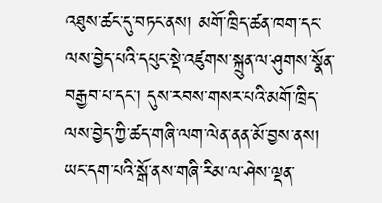འཐུས་ཚང་དུ་བཏང་ནས། མགོ་ཁྲིད་ཚན་ཁག་དང་ལས་བྱེད་པའི་དཔུང་སྡེ་འཛུགས་སྐྲུན་ལ་ཤུགས་སྣོན་བརྒྱབ་པ་དང་། དུས་རབས་གསར་པའི་མགོ་ཁྲིད་ལས་བྱེད་ཀྱི་ཚད་གཞི་ལག་ལེན་ནན་མོ་བྱས་ནས། ཡང་དག་པའི་སྒོ་ནས་གཞི་རིམ་ལ་ཤེས་ལྡན་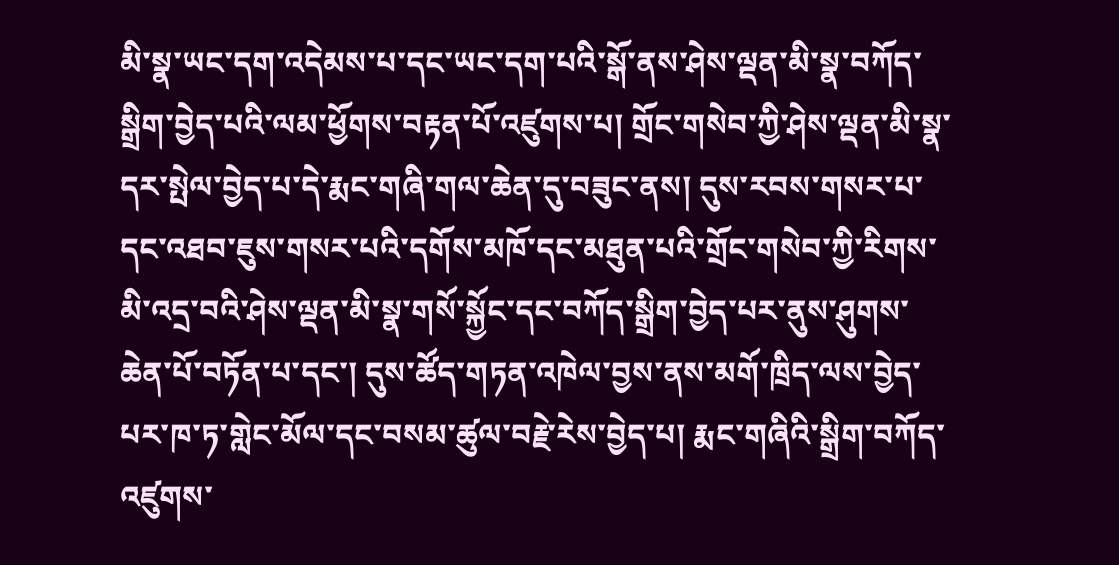མི་སྣ་ཡང་དག་འདེམས་པ་དང་ཡང་དག་པའི་སྒོ་ནས་ཤེས་ལྡན་མི་སྣ་བཀོད་སྒྲིག་བྱེད་པའི་ལམ་ཕྱོགས་བརྟན་པོ་འཛུགས་པ། གྲོང་གསེབ་ཀྱི་ཤེས་ལྡན་མི་སྣ་དར་སྤེལ་བྱེད་པ་དེ་རྨང་གཞི་གལ་ཆེན་དུ་བཟུང་ནས། དུས་རབས་གསར་པ་དང་འཐབ་ཇུས་གསར་པའི་དགོས་མཁོ་དང་མཐུན་པའི་གྲོང་གསེབ་ཀྱི་རིགས་མི་འདྲ་བའི་ཤེས་ལྡན་མི་སྣ་གསོ་སྐྱོང་དང་བཀོད་སྒྲིག་བྱེད་པར་ནུས་ཤུགས་ཆེན་པོ་བཏོན་པ་དང་། དུས་ཚོད་གཏན་འཁེལ་བྱས་ནས་མགོ་ཁྲིད་ལས་བྱེད་པར་ཁ་ཏ་གླེང་མོལ་དང་བསམ་ཚུལ་བརྗེ་རེས་བྱེད་པ། རྨང་གཞིའི་སྒྲིག་བཀོད་འཛུགས་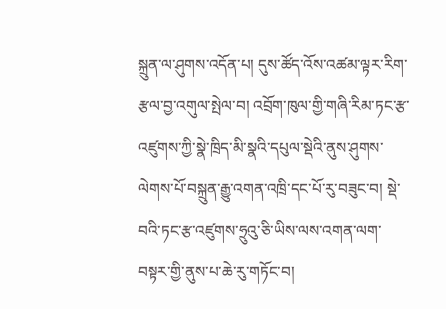སྐྲུན་ལ་ཤུགས་འདོན་པ། དུས་ཚོད་འོས་འཚམ་ལྟར་རིག་རྩལ་བྱ་འགུལ་སྤེལ་བ། འབྲོག་ཁུལ་གྱི་གཞི་རིམ་ཏང་རྩ་འཛུགས་ཀྱི་སྣེ་ཁྲིད་མི་སྣའི་དཔུལ་སྡེའི་ནུས་ཤུགས་ལེགས་པོ་བསྐྲུན་རྒྱུ་འགན་འཁྲི་དང་པོ་རུ་བཟུང་བ། སྡེ་བའི་ཏང་རྩ་འཛུགས་ཧྲུའུ་ཅི་ཡིས་ལས་འགན་ལག་བསྟར་གྱི་ནུས་པ་ཆེ་རུ་གཏོང་བ།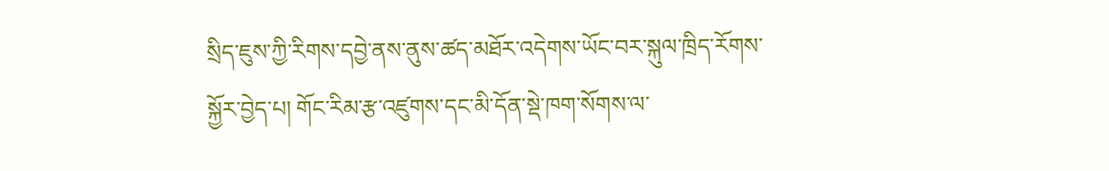སྲིད་ཇུས་ཀྱི་རིགས་དབྱེ་ནས་ནུས་ཚད་མཐོར་འདེགས་ཡོང་བར་སྐུལ་ཁྲིད་རོགས་སྐྱོར་བྱེད་པ། གོང་རིམ་རྩ་འཛུགས་དང་མི་དོན་སྡེ་ཁག་སོགས་ལ་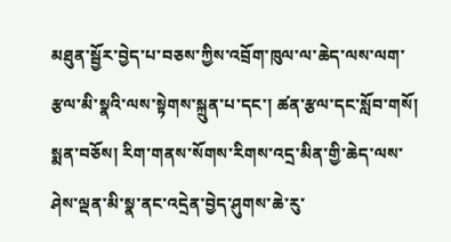མཐུན་སྦྱོར་བྱེད་པ་བཅས་ཀྱིས་འབྲོག་ཁུལ་ལ་ཆེད་ལས་ལག་རྩལ་མི་སྣའི་ལས་སྟེགས་སྐྲུན་པ་དང་། ཚན་རྩལ་དང་སློབ་གསོ། སྨན་བཅོས། རིག་གནས་སོགས་རིགས་འདྲ་མིན་གྱི་ཆེད་ལས་ཤེས་ལྡན་མི་སྣ་ནང་འདྲེན་བྱེད་ཤུགས་ཆེ་རུ་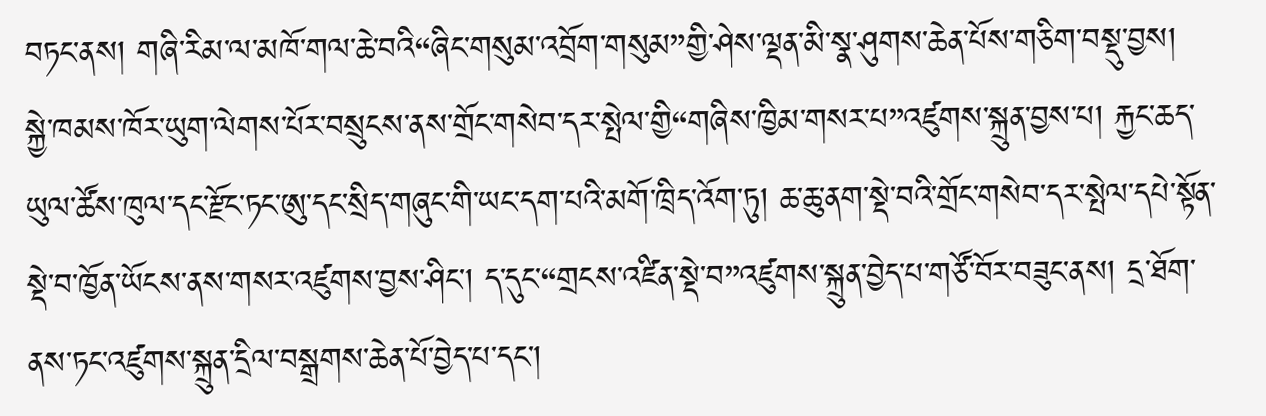བཏང་ནས། གཞི་རིམ་ལ་མཁོ་གལ་ཆེ་བའི“ཞིང་གསུམ་འབྲོག་གསུམ”གྱི་ཤེས་ལྡན་མི་སྣ་ཤུགས་ཆེན་པོས་གཅིག་བསྡུ་བྱས།
སྐྱེ་ཁམས་ཁོར་ཡུག་ལེགས་པོར་བསྲུངས་ནས་གྲོང་གསེབ་དར་སྤེལ་གྱི“གཞིས་ཁྱིམ་གསར་པ”འཛུགས་སྐྲུན་བྱས་པ། རྐྱང་ཆད་ཡུལ་ཚོས་ཁུལ་དང་རྫོང་ཏང་ཨུ་དང་སྲིད་གཞུང་གི་ཡང་དག་པའི་མགོ་ཁྲིད་འོག་ཏུ། ཆ་ཆུ་ནག་སྡེ་བའི་གྲོང་གསེབ་དར་སྤེལ་དཔེ་སྟོན་སྡེ་བ་ཁྱོན་ཡོངས་ནས་གསར་འཛུགས་བྱས་ཤིང་། ད་དུང་“གྲངས་འཛིན་སྡེ་བ”འཛུགས་སྐྲུན་བྱེད་པ་གཙོ་བོར་བཟུང་ནས། དྲ་ཐོག་ནས་ཏང་འཛུགས་སྐྲུན་དྲིལ་བསྒྲགས་ཆེན་པོ་བྱེད་པ་དང་།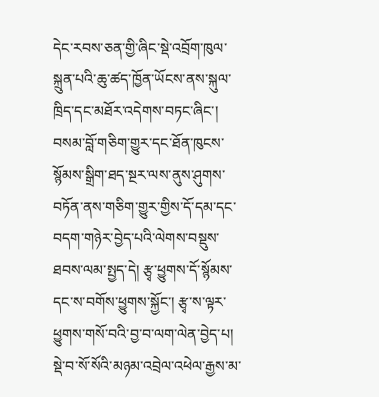དེང་རབས་ཅན་གྱི་ཞིང་སྡེ་འབྲོག་ཁུལ་སྐྲུན་པའི་ཆུ་ཚད་ཁྱོན་ཡོངས་ནས་སྐུལ་ཁྲིད་དང་མཐོར་འདེགས་བཏང་ཞིང་། བསམ་བློ་གཅིག་གྱུར་དང་ཐོན་ཁུངས་སྙོམས་སྒྲིག་ཐད་སྔར་ལས་ནུས་ཤུགས་བཏོན་ནས་གཅིག་གྱུར་གྱིས་དོ་དམ་དང་བདག་གཉེར་བྱེད་པའི་ལེགས་བསྡུས་ཐབས་ལམ་སྤྱད་དེ། རྩྭ་ཕྱུགས་དོ་སྙོམས་དང་ས་བགོས་ཕྱུགས་སྐྱོང་། རྩྭ་ས་ལྟར་ཕྱུགས་གསོ་བའི་བྱ་བ་ལག་ལེན་བྱེད་པ། སྡེ་བ་སོ་སོའི་མཉམ་འབྲེལ་འཕེལ་རྒྱས་མ་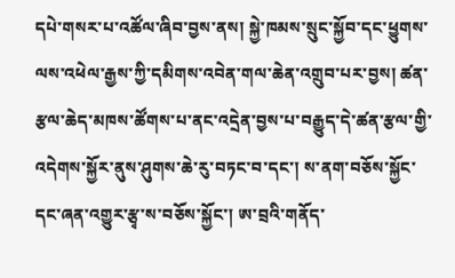དཔེ་གསར་པ་འཚོལ་ཞིབ་བྱས་ནས། སྐྱེ་ཁམས་སྲུང་སྐྱོབ་དང་ཕྱུགས་ལས་འཕེལ་རྒྱས་ཀྱི་དམིགས་འབེན་གལ་ཆེན་འགྲུབ་པར་བྱས། ཚན་རྩལ་ཆེད་མཁས་ཚོགས་པ་ནང་འདྲེན་བྱས་པ་བརྒྱུད་དེ་ཚན་རྩལ་གྱི་འདེགས་སྐྱོར་ནུས་ཤུགས་ཆེ་རུ་བཏང་བ་དང་། ས་ནག་བཅོས་སྐྱོང་དང་ཞན་འགྱུར་རྩྭ་ས་བཅོས་སྐྱོང་། ཨ་བྲའི་གནོད་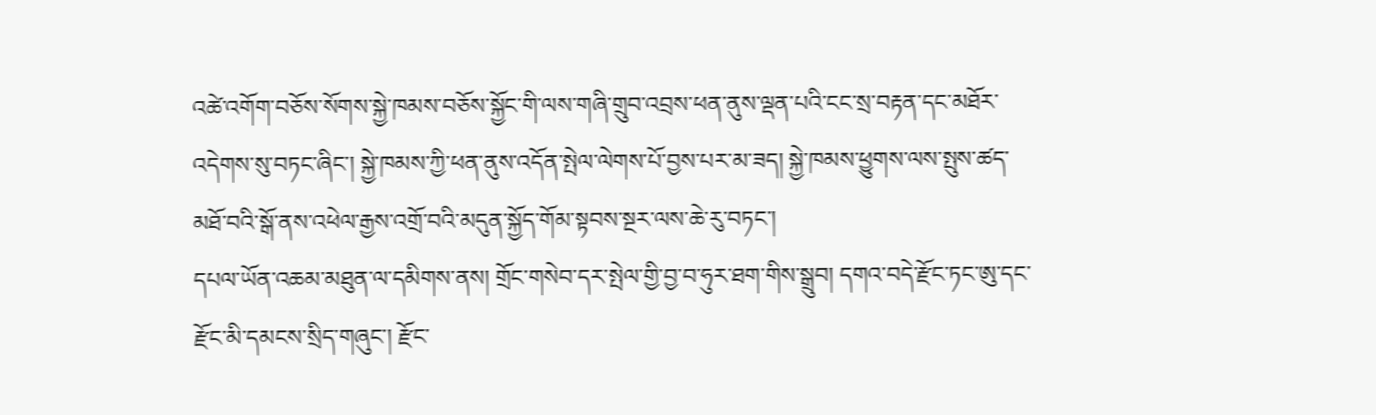འཚེ་འགོག་བཅོས་སོགས་སྐྱེ་ཁམས་བཅོས་སྐྱོང་གི་ལས་གཞི་གྲུབ་འབྲས་ཕན་ནུས་ལྡན་པའི་ངང་སྲ་བརྟན་དང་མཐོར་འདེགས་སུ་བཏང་ཞིང་། སྐྱེ་ཁམས་ཀྱི་ཕན་ནུས་འདོན་སྤེལ་ལེགས་པོ་བྱས་པར་མ་ཟད། སྐྱེ་ཁམས་ཕྱུགས་ལས་སྤུས་ཚད་མཐོ་བའི་སྒོ་ནས་འཕེལ་རྒྱས་འགྲོ་བའི་མདུན་སྐྱོད་གོམ་སྟབས་སྔར་ལས་ཆེ་རུ་བཏང་།
དཔལ་ཡོན་འཆམ་མཐུན་ལ་དམིགས་ནས། གྲོང་གསེབ་དར་སྤེལ་གྱི་བྱ་བ་ཧུར་ཐག་གིས་སྒྲུབ། དགའ་བདེ་རྫོང་ཏང་ཨུ་དང་རྫོང་མི་དམངས་སྲིད་གཞུང་། རྫོང་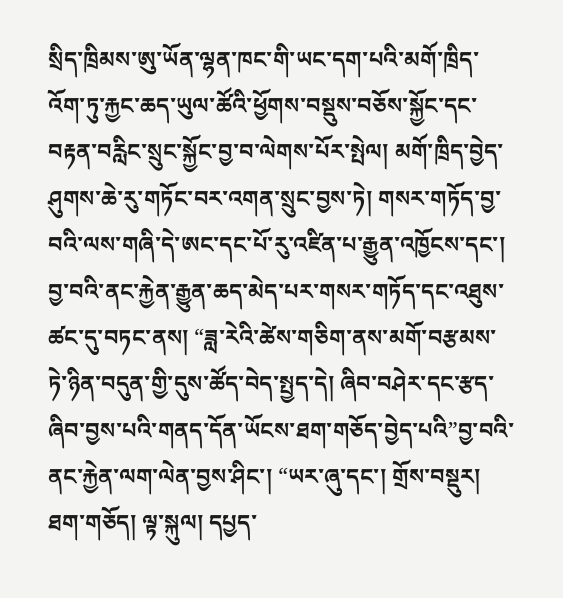སྲིད་ཁྲིམས་ཨུ་ཡོན་ལྷན་ཁང་གི་ཡང་དག་པའི་མགོ་ཁྲིད་འོག་ཏུ་རྐྱང་ཆད་ཡུལ་ཚོའི་ཕྱོགས་བསྡུས་བཅོས་སྐྱོང་དང་བརྟན་བརླིང་སྲུང་སྐྱོང་བྱ་བ་ལེགས་པོར་སྤེལ། མགོ་ཁྲིད་བྱེད་ཤུགས་ཆེ་རུ་གཏོང་བར་འགན་སྲུང་བྱས་ཏེ། གསར་གཏོད་བྱ་བའི་ལས་གཞི་དེ་ཨང་དང་པོ་རུ་འཛིན་པ་རྒྱུན་འཁྱོངས་དང་། བྱ་བའི་ནང་རྐྱེན་རྒྱུན་ཆད་མེད་པར་གསར་གཏོད་དང་འཐུས་ཚང་དུ་བཏང་ནས། “ཟླ་རེའི་ཚེས་གཅིག་ནས་མགོ་བརྩམས་ཏེ་ཉིན་བདུན་གྱི་དུས་ཚོད་བེད་སྤྱད་དེ། ཞིབ་བཤེར་དང་རྩད་ཞིབ་བྱས་པའི་གནད་དོན་ཡོངས་ཐག་གཅོད་བྱེད་པའི”བྱ་བའི་ནང་རྐྱེན་ལག་ལེན་བྱས་ཤིང་། “ཡར་ཞུ་དང་། གྲོས་བསྡུར། ཐག་གཅོད། ལྟ་སྐུལ། དཔྱད་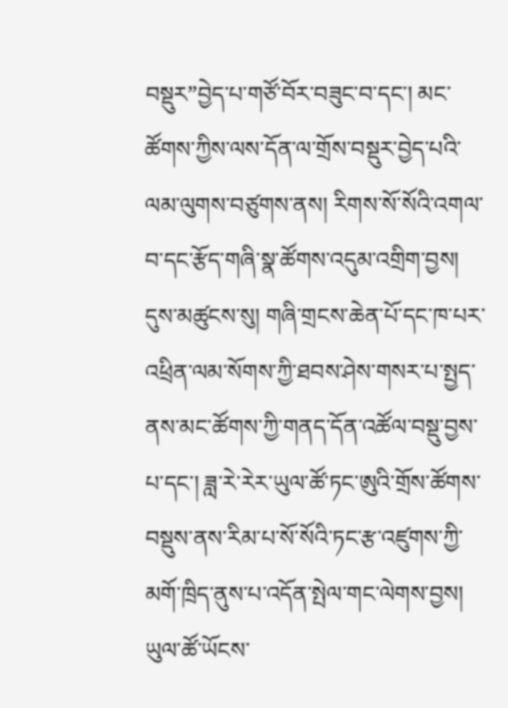བསྡུར”བྱེད་པ་གཙོ་བོར་བཟུང་བ་དང་། མང་ཚོགས་ཀྱིས་ལས་དོན་ལ་གྲོས་བསྡུར་བྱེད་པའི་ལམ་ལུགས་བཙུགས་ནས། རིགས་སོ་སོའི་འགལ་བ་དང་རྩོད་གཞི་སྣ་ཚོགས་འདུམ་འགྲིག་བྱས། དུས་མཚུངས་སུ། གཞི་གྲངས་ཆེན་པོ་དང་ཁ་པར་འཕྲིན་ལམ་སོགས་ཀྱི་ཐབས་ཤེས་གསར་པ་སྤྱད་ནས་མང་ཚོགས་ཀྱི་གནད་དོན་འཚོལ་བསྡུ་བྱས་པ་དང་། ཟླ་རེ་རེར་ཡུལ་ཚོ་ཏང་ཨུའི་གྲོས་ཚོགས་བསྡུས་ནས་རིམ་པ་སོ་སོའི་ཏང་རྩ་འཛུགས་ཀྱི་མགོ་ཁྲིད་ནུས་པ་འདོན་སྤེལ་གང་ལེགས་བྱས། ཡུལ་ཚོ་ཡོངས་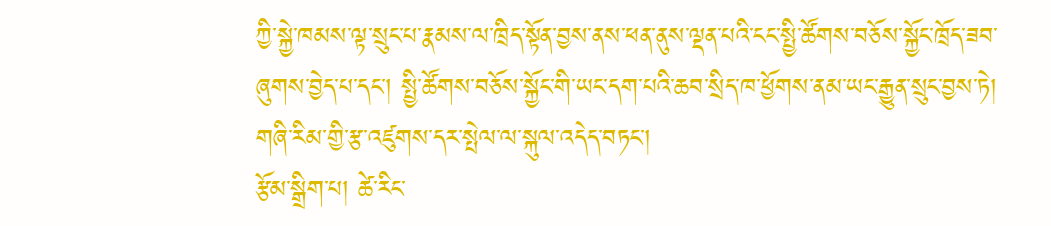ཀྱི་སྐྱེ་ཁམས་ལྟ་སྲུང་པ་རྣམས་ལ་ཁྲིད་སྟོན་བྱས་ནས་ཕན་ནུས་ལྡན་པའི་ངང་སྤྱི་ཚོགས་བཅོས་སྐྱོང་ཁྲོད་ཟབ་ཞུགས་བྱེད་པ་དང་། སྤྱི་ཚོགས་བཅོས་སྐྱོང་གི་ཡང་དག་པའི་ཆབ་སྲིད་ཁ་ཕྱོགས་ནམ་ཡང་རྒྱུན་སྲུང་བྱས་ཏེ། གཞི་རིམ་གྱི་རྩ་འཛུགས་དར་སྤེལ་ལ་སྐུལ་འདེད་བཏང་།
རྩོམ་སྒྲིག་པ། ཚེ་རིང་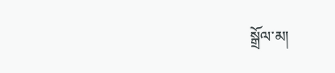སྒྲོལ་མ།